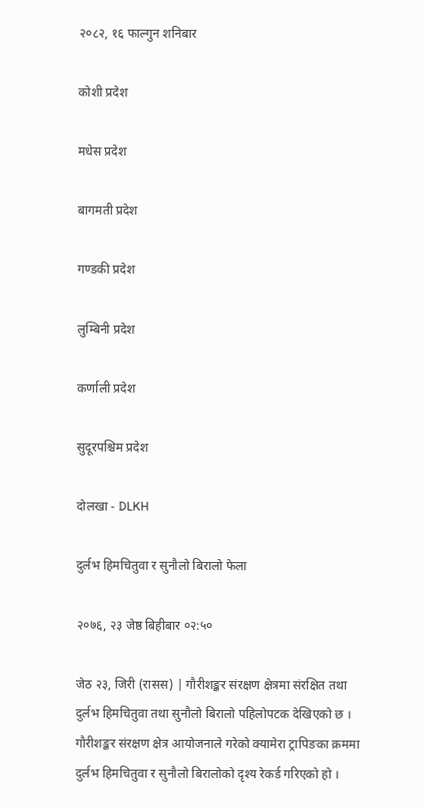२०८२, १६ फाल्गुन शनिबार

कोशी प्रदेश

मधेस प्रदेश

बागमती प्रदेश

गण्डकी प्रदेश

लुम्बिनी प्रदेश

कर्णाली प्रदेश

सुदूरपश्चिम प्रदेश

दोलखा - DLKH

दुर्लभ हिमचितुवा र सुनौलो बिरालो फेला

२०७६, २३ जेष्ठ बिहीबार ०२:५०

जेठ २३, जिरी (रासस) | गौरीशङ्कर संरक्षण क्षेत्रमा संरक्षित तथा दुर्लभ हिमचितुवा तथा सुनौलो बिरालो पहिलोपटक देखिएको छ । गौरीशङ्कर संरक्षण क्षेत्र आयोजनाले गरेको क्यामेरा ट्रापिङका क्रममा दुर्लभ हिमचितुवा र सुनौलो बिरालोको दृश्य रेकर्ड गरिएको हो ।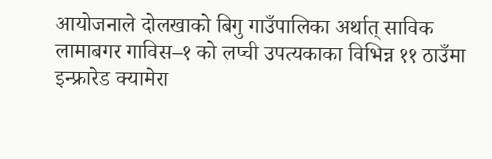आयोजनाले दोलखाको बिगु गाउँपालिका अर्थात् साविक लामाबगर गाविस–१ को लप्ची उपत्यकाका विभिन्न ११ ठाउँमा इन्फ्रारेड क्यामेरा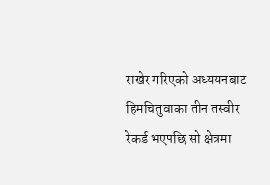राखेर गरिएको अध्ययनबाट हिमचितुवाका तीन तस्वीर रेकर्ड भएपछि सो क्षेत्रमा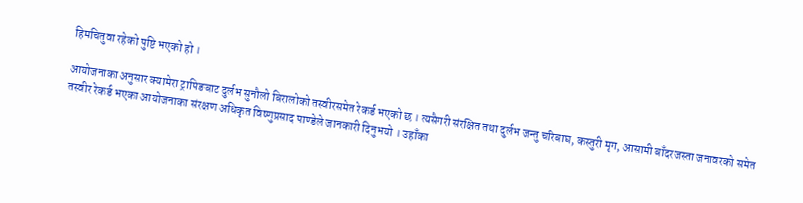हिमचितुवा रहेको पुष्टि भएको हो ।

आयोजनाका अनुसार क्यामेरा ट्रापिङबाट दुर्लभ सुनौलो बिरालोको तस्वीरसमेत रेकर्ड भएको छ । त्यसैगरी संरक्षित तथा दुर्लभ जन्तु चरिबाघ, कस्तुरी मृग, आसामी बाँदरजस्ता जनावरको समेत तस्वीर रेकर्ड भएका आयोजनाका संरक्षण अधिकृत विष्णुप्रसाद पाण्डेले जानकारी दिनुभयो । उहाँका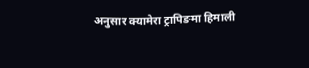अनुसार क्यामेरा ट्रापिङमा हिमाली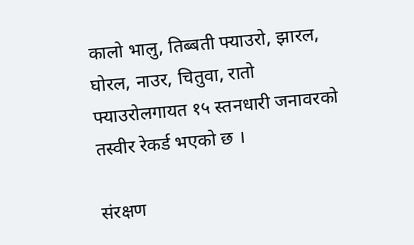कालो भालु, तिब्बती फ्याउरो, झारल, घोरल, नाउर, चितुवा, रातो फ्याउरोलगायत १५ स्तनधारी जनावरको तस्वीर रेकर्ड भएको छ ।

संरक्षण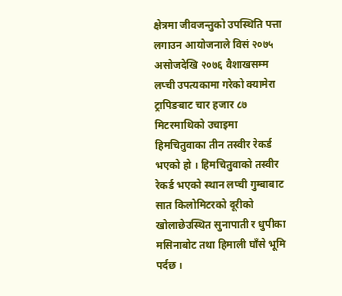क्षेत्रमा जीवजन्तुको उपस्थिति पत्ता लगाउन आयोजनाले विसं २०७५ असोजदेखि २०७६ वैशाखसम्म लप्ची उपत्यकामा गरेको क्यामेरा ट्रापिङबाट चार हजार ८७ मिटरमाथिको उचाइमा हिमचितुवाका तीन तस्वीर रेकर्ड भएको हो । हिमचितुवाको तस्वीर रेकर्ड भएको स्थान लप्ची गुम्बाबाट सात किलोमिटरको दूरीको खोलाछेउस्थित सुनापाती र धुपीका मसिनाबोट तथा हिमाली घाँसे भूमि पर्दछ ।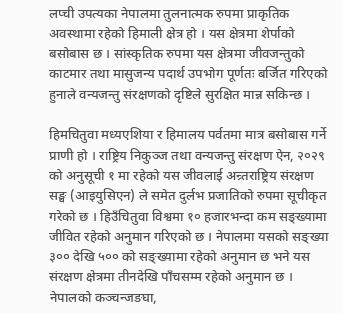लप्ची उपत्यका नेपालमा तुलनात्मक रुपमा प्राकृतिक अवस्थामा रहेको हिमाली क्षेत्र हो । यस क्षेत्रमा शेर्पाको बसोबास छ । सांस्कृतिक रुपमा यस क्षेत्रमा जीवजन्तुको काटमार तथा मासुजन्य पदार्थ उपभोग पूर्णतः बर्जित गरिएको हुनाले वन्यजन्तु संरक्षणको दृष्टिले सुरक्षित मान्न सकिन्छ ।

हिमचितुवा मध्यएशिया र हिमालय पर्वतमा मात्र बसोबास गर्ने प्राणी हो । राष्ट्रिय निकुञ्ज तथा वन्यजन्तु संरक्षण ऐन, २०२९ को अनुसूची १ मा रहेको यस जीवलाई अन्र्तराष्ट्रिय संरक्षण सङ्घ (आइयुसिएन) ले समेत दुर्लभ प्रजातिको रुपमा सूचीकृत गरेको छ । हिउँचितुवा विश्वमा १० हजारभन्दा कम सङ्ख्यामा जीवित रहेको अनुमान गरिएको छ । नेपालमा यसको सङ्ख्या ३०० देखि ५०० को सङ्ख्यामा रहेको अनुमान छ भने यस संरक्षण क्षेत्रमा तीनदेखि पाँचसम्म रहेको अनुमान छ । नेपालको कञ्चन्जङघा,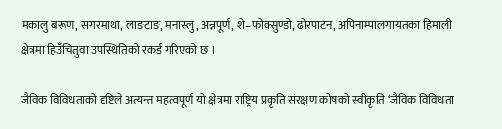मकालु बरूण, सगरमाथा, लाङटाङ, मनास्लु, अन्नपूर्ण, शे–फोक्सुण्डो, ढोरपाटन, अपिनाम्पालगायतका हिमाली क्षेत्रमा हिउँचितुवा उपस्थितिको रकर्ड गरिएको छ ।

जैविक विविधताको दृष्टिले अत्यन्त महत्वपूर्ण यो क्षेत्रमा राष्ट्रिय प्रकृति संरक्षण कोषको स्वीकृति ‘जैविक विविधता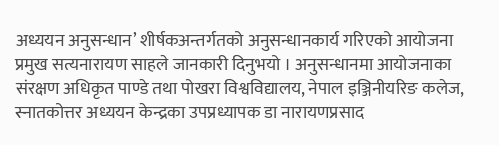अध्ययन अनुसन्धान’ शीर्षकअन्तर्गतको अनुसन्धानकार्य गरिएको आयोजना प्रमुख सत्यनारायण साहले जानकारी दिनुभयो । अनुसन्धानमा आयोजनाका संरक्षण अधिकृत पाण्डे तथा पोखरा विश्वविद्यालय, नेपाल इञ्जिनीयरिङ कलेज, स्नातकोत्तर अध्ययन केन्द्रका उपप्रध्यापक डा नारायणप्रसाद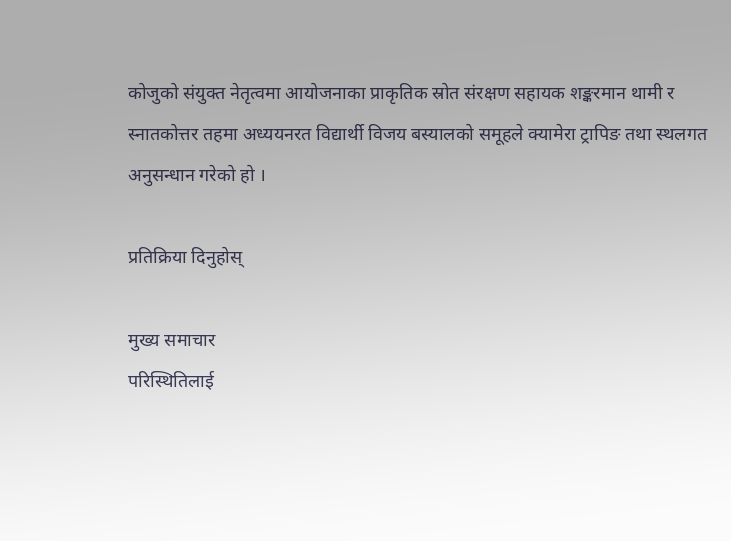कोजुको संयुक्त नेतृत्वमा आयोजनाका प्राकृतिक स्रोत संरक्षण सहायक शङ्करमान थामी र स्नातकोत्तर तहमा अध्ययनरत विद्यार्थी विजय बस्यालको समूहले क्यामेरा ट्रापिङ तथा स्थलगत अनुसन्धान गरेको हो ।

प्रतिक्रिया दिनुहोस्

मुख्य समाचार
परिस्थितिलाई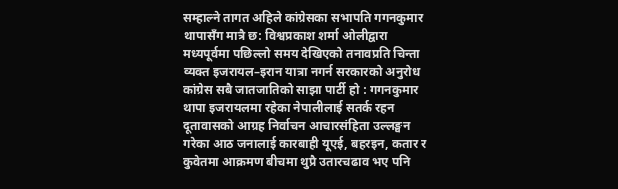सम्हाल्ने तागत अहिले कांग्रेसका सभापति गगनकुमार थापासँग मात्रै छ: विश्वप्रकाश शर्मा ओलीद्वारा मध्यपूर्वमा पछिल्लो समय देखिएको तनावप्रति चिन्ता व्यक्त इजरायल–इरान यात्रा नगर्न सरकारको अनुरोध कांग्रेस सबै जातजातिको साझा पार्टी हो : गगनकुमार थापा इजरायलमा रहेका नेपालीलाई सतर्क रहन दूतावासको आग्रह निर्वाचन आचारसंहिता उल्लङ्घन गरेका आठ जनालाई कारबाही यूएई, बहरइन, कतार र कुवेतमा आक्रमण बीचमा थुप्रै उतारचढाव भए पनि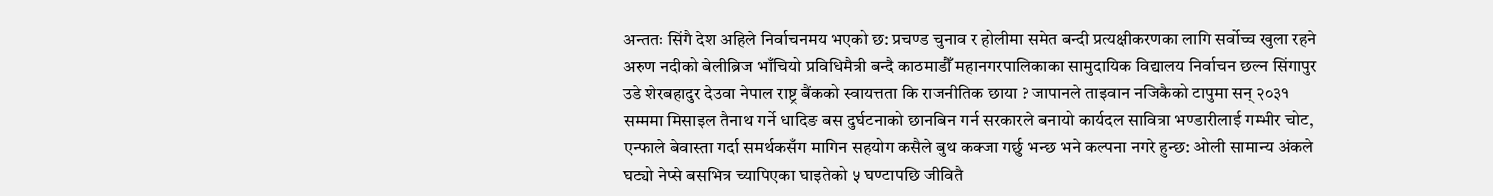अन्ततः सिंगै देश अहिले निर्वाचनमय भएको छ: प्रचण्ड चुनाव र होलीमा समेत बन्दी प्रत्यक्षीकरणका लागि सर्वोच्च खुला रहने अरुण नदीको बेलीब्रिज भाँचियो प्रविधिमैत्री बन्दै काठमाडौँ महानगरपालिकाका सामुदायिक विद्यालय निर्वाचन छल्न सिंगापुर उडे शेरबहादुर देउवा नेपाल राष्ट्र बैंकको स्वायत्तता कि राजनीतिक छाया ? जापानले ताइवान नजिकैको टापुमा सन् २०३१ सम्ममा मिसाइल तैनाथ गर्ने धादिङ बस दुर्घटनाको छानबिन गर्न सरकारले बनायो कार्यदल सावित्रा भण्डारीलाई गम्भीर चोट, एन्फाले बेवास्ता गर्दा समर्थकसँग मागिन सहयोग कसैले बुथ कक्जा गर्छु भन्छ भने कल्पना नगरे हुन्छ: ओली सामान्य अंकले घट्यो नेप्से बसभित्र च्यापिएका घाइतेको ५ घण्टापछि जीवितै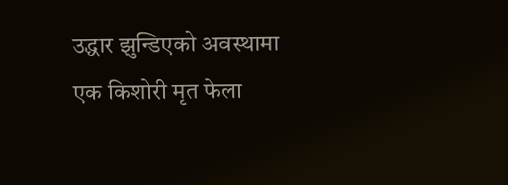उद्धार झुन्डिएको अवस्थामा एक किशोरी मृत फेला